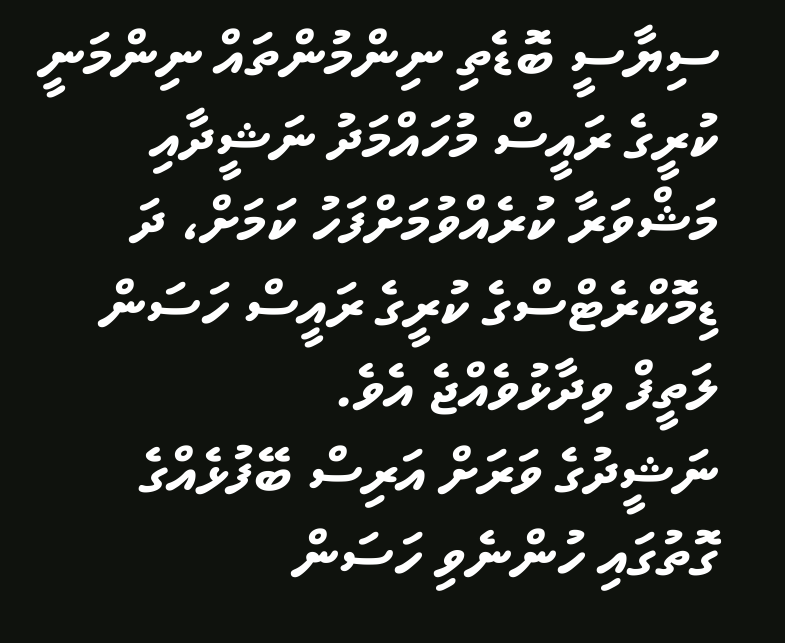ސިޔާސީ ބޮޑެތި ނިންމުންތައް ނިންމަނީ ކުރީގެ ރައީސް މުހައްމަދު ނަޝީދާއި މަޝްވަރާ ކުރެއްވުމަށްފަހު ކަމަށް، ދަ ޑިމޮކްރެޓްސްގެ ކުރީގެ ރައީސް ހަސަން ލަތީފް ވިދާޅުވެއްޖެ އެވެ.
ނަޝީދުގެ ވަރަށް އަރިސް ބޭފުޅެއްގެ ގޮތުގައި ހުންނެވި ހަސަން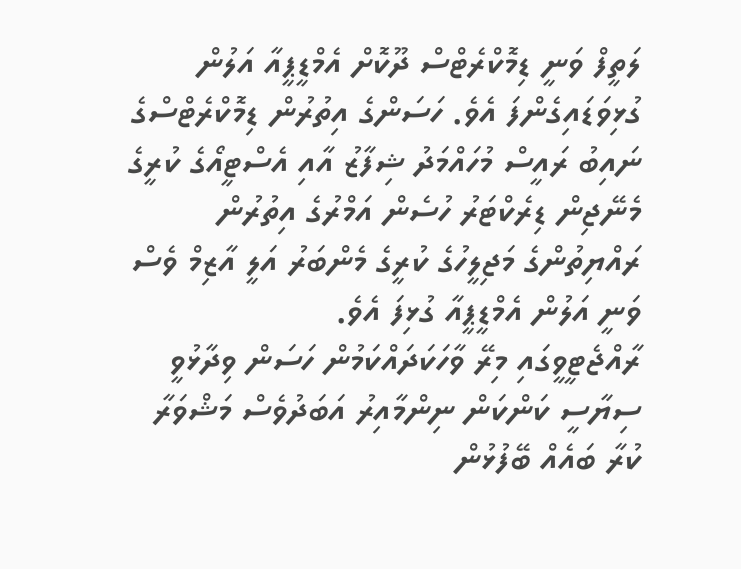ލަތީފް ވަނީ ޑިމޮކްރެޓްސް ދޫކޮށް އެމްޑީޕީއާ އަލުން ގުޅިވަޑައިގެންފަ އެވެ. ހަސަންގެ އިތުރުން ޑިމޮކްރެޓްސްގެ ނައިބު ރައީސް މުހައްމަދު ޝިފާޒު އާއި އެސްޓީއޯގެ ކުރީގެ މެނޭޖިން ޑިރެކްޓަރު ހުސެން އަމްރުގެ އިތުރުން ރައްޔިތުންގެ މަޖިލީހުގެ ކުރީގެ މެންބަރު އަލީ އާޒިމް ވެސް ވަނީ އަލުން އެމްޑީޕީއާ ގުޅިފަ އެވެ.
ރާއްޖެޓީވީގައި މިރޭ ވާހަކަދައްކަމުން ހަސަން ވިދާޅުވީ ސިޔާސީ ކަންކަން ނިންމާއިރު އަބަދުވެސް މަޝްވަރާ ކުރާ ބައެއް ބޭފުޅުން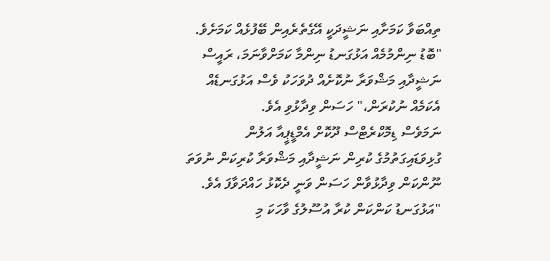ތިއްބަވާ ކަމަށާއި ނަޝީދަކީ އޭގެތެރެއިން ބޭފުޅެއް ކަމަށެވެ.
"ބޮޑު ނިންމުމެއް އަޅުގަނޑު ނިންމާ ކަމަށްވާނަމަ، ރައީސް ނަޝީދާއި މަޝްވަރާ ނުކޮށެއް ދުވަހަކު ވެސް އަޅުގަނޑެއް އެކަމެއް ނުކުރަން،" ހަސަން ވިދާޅުވި އެވެ.
ނަމަވެސް ޑިމޮކްރެޓްސް ދޫކޮށް އެމްޑީޕީއާ އަލުން ގުޅިވަޑައިގަތުމުގެ ކުރިން ނަޝީދާއި މަޝްވަރާ ކުރިކަން ނުވަތަ ނޫންކަން ވިދާޅުވާން ހަސަން ވަނީ ދެކޮޅު ހައްދަވާފަ އެވެ.
"އަޅުގަނޑު ކަންކަން ކުރާ އުސޫލުގެ ވާހަކަ މި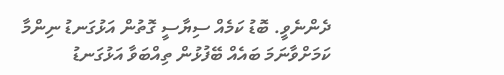ދެންނެވީ. ބޮޑު ކަމެއް ސިޔާސީ ގޮތުން އަޅުގަނޑު ނިންމާ ކަމަށްވާނަމަ ބައެއް ބޭފުޅުން ތިއްބަވާ އަޅުގަނޑު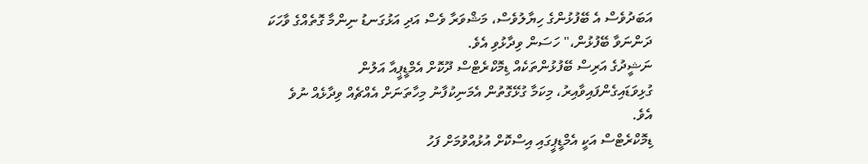އަބަދުވެސް އެ ބޭފުޅުންގެ ހިޔާލުވެސް، މަޝްވަރާ ވެސް އަދި އަޅުގަނޑު ނިންމާ ގޮތެއްގެ ވާހަކަ ދަންނަވާ ބޭފުޅުން،" ހަސަން ވިދާޅުވި އެވެ.
ނަޝީދުގެ އަރިސް ބޭފުޅުންތަކެއް ޑިމޮކްރެޓްސް ދޫކޮށް އެމްޑީޕީއާ އަލުން ގުޅިވަޑައިގެންފައިވާއިރު، މިކަމާ ގުޅޭގޮތުން އެމަނިކުފާނު މިހާތަނަށް އެއްޗެއް ވިދާޅެއް ނުވެ އެވެ.
ޑިމޮކްރެޓްސް އަކީ އެމްޑީޕީގައި އިސްކޮށް އުޅުއްވުމަށް ފަހު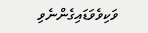ވަކިވެވަޑައިގެންނެވި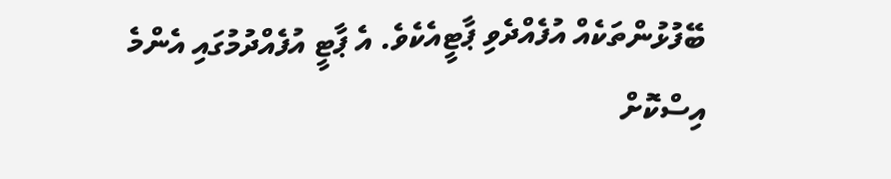ބޭފުޅުންތަކެއް އުފެއްދެވި ޕާޓީއެކެވެ. އެ ޕާޓީ އުފެއްދުމުގައި އެންމެ އިސްކޮށް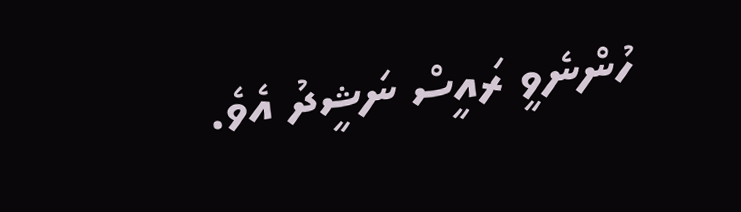ހުންނެވީ ރައީސް ނަޝީދު އެވެ.